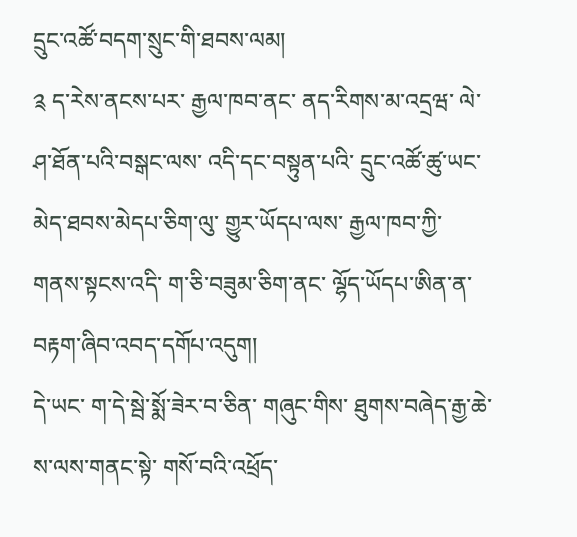དྲུང་འཚོ་བདག་སྲུང་གི་ཐབས་ལམ།
༉ ད་རེས་ནངས་པར་ རྒྱལ་ཁབ་ནང་ ནད་རིགས་མ་འདྲཝ་ ལེ་ཤ་ཐོན་པའི་བསྒང་ལས་ འདི་དང་བསྟུན་པའི་ དྲུང་འཚོ་ཚུ་ཡང་ མེད་ཐབས་མེདཔ་ཅིག་ལུ་ གྱུར་ཡོདཔ་ལས་ རྒྱལ་ཁབ་ཀྱི་ གནས་སྟངས་འདི་ ག་ཅི་བཟུམ་ཅིག་ནང་ ལྷོད་ཡོདཔ་ཨིན་ན་ བརྟག་ཞིབ་འབད་དགོཔ་འདུག།
དེ་ཡང་ ག་དེ་སྦེ་སྨོ་ཟེར་བ་ཅིན་ གཞུང་གིས་ ཐུགས་བཞེད་རྒྱ་ཆེ་ས་ལས་གནང་སྟེ་ གསོ་བའི་འཕྲོད་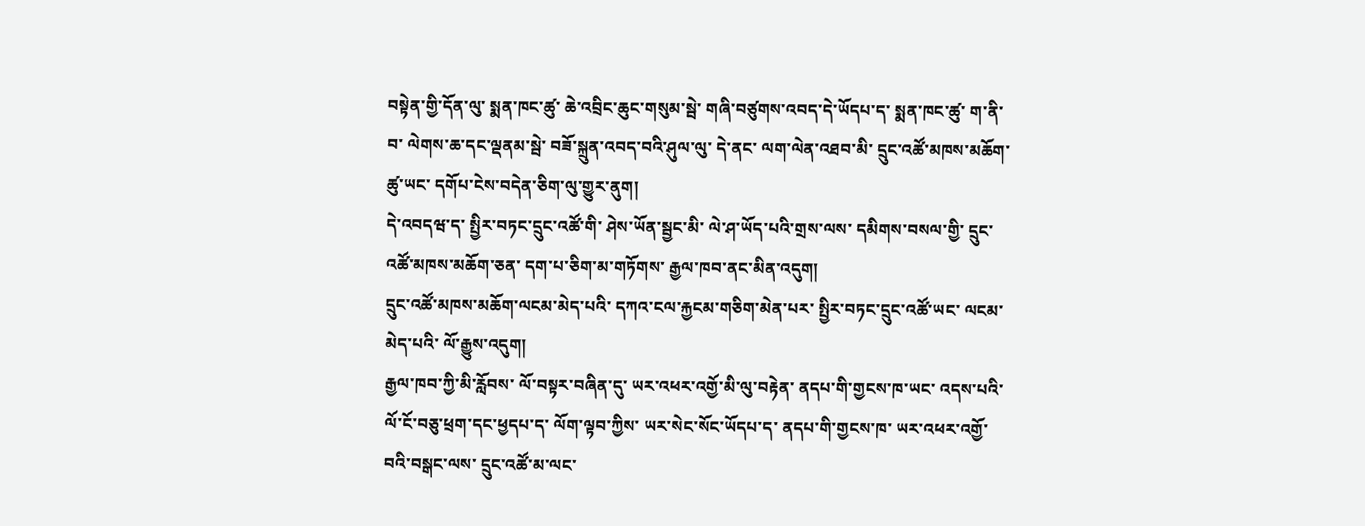བསྟེན་གྱི་དོན་ལུ་ སྨན་ཁང་ཚུ་ ཆེ་འབྲིང་ཆུང་གསུམ་སྦེ་ གཞི་བཙུགས་འབད་དེ་ཡོདཔ་ད་ སྨན་ཁང་ཚུ་ ག་ནི་བ་ ལེགས་ཆ་དང་ལྡནམ་སྦེ་ བཟོ་སྐྲུན་འབད་བའི་ཤུལ་ལུ་ དེ་ནང་ ལག་ལེན་འཐབ་མི་ དྲུང་འཚོ་མཁས་མཆོག་ཚུ་ཡང་ དགོཔ་ངེས་བདེན་ཅིག་ལུ་གྱུར་ནུག།
དེ་འབདཝ་ད་ སྤྱིར་བཏང་དྲུང་འཚོ་གི་ ཤེས་ཡོན་སྦྱང་མི་ ལེ་ཤ་ཡོད་པའི་གྲས་ལས་ དམིགས་བསལ་གྱི་ དྲུང་འཚོ་མཁས་མཆོག་ཅན་ དག་པ་ཅིག་མ་གཏོགས་ རྒྱལ་ཁབ་ནང་མིན་འདུག།
དྲུང་འཚོ་མཁས་མཆོག་ལངམ་མེད་པའི་ དཀའ་ངལ་རྐྱངམ་གཅིག་མེན་པར་ སྤྱིར་བཏང་དྲུང་འཚོ་ཡང་ ལངམ་མེད་པའི་ ལོ་རྒྱུས་འདུག།
རྒྱལ་ཁབ་ཀྱི་མི་རློབས་ ལོ་བསྟར་བཞིན་དུ་ ཡར་འཕར་འགྱོ་མི་ལུ་བརྟེན་ ནདཔ་གི་གྱངས་ཁ་ཡང་ འདས་པའི་ལོ་ངོ་བཅུ་ཕྲག་དང་ཕྱདཔ་ད་ ལོག་ལྟབ་ཀྱིས་ ཡར་སེང་སོང་ཡོདཔ་ད་ ནདཔ་གི་གྱངས་ཁ་ ཡར་འཕར་འགྱོ་བའི་བསྒང་ལས་ དྲུང་འཚོ་མ་ལང་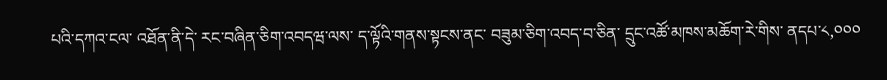པའི་དཀའ་ངལ་ འཐོན་ནི་དེ་ རང་བཞིན་ཅིག་འབདཝ་ལས་ ད་ལྟོའི་གནས་སྟངས་ནང་ བཟུམ་ཅིག་འབད་བ་ཅིན་ དྲུང་འཚོ་མཁས་མཆོག་རེ་གིས་ ནདཔ་༨,༠༠༠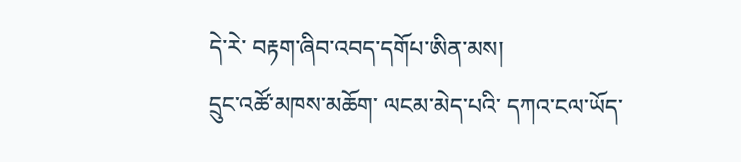དེ་རེ་ བརྟག་ཞིབ་འབད་དགོཔ་ཨིན་མས།
དྲུང་འཚོ་མཁས་མཆོག་ ལངམ་མེད་པའི་ དཀའ་ངལ་ཡོད་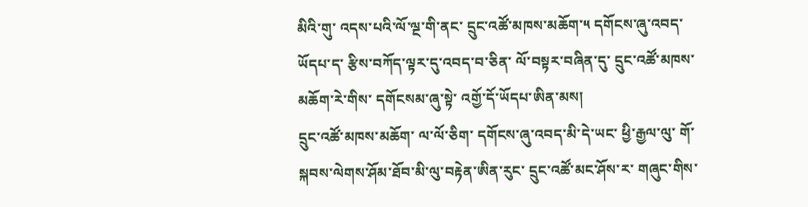མིའི་གུ་ འདས་པའི་ལོ་ལྔ་གི་ནང་ དྲུང་འཚོ་མཁས་མཆོག་༥ དགོངས་ཞུ་འབད་ཡོདཔ་ད་ རྩིས་བཀོད་ལྟར་དུ་འབད་བ་ཅིན་ ལོ་བསྟར་བཞིན་དུ་ དྲུང་འཚོ་མཁས་མཆོག་རེ་གིས་ དགོངསམ་ཞུ་སྟེ་ འགྱོ་དོ་ཡོདཔ་ཨིན་མས།
དྲུང་འཚོ་མཁས་མཆོག་ ལ་ལོ་ཅིག་ དགོངས་ཞུ་འབད་མི་དེ་ཡང་ ཕྱི་རྒྱལ་ལུ་ གོ་སྐབས་ལེགས་ཤོམ་ཐོབ་མི་ལུ་བརྟེན་ཨིན་རུང་ དྲུང་འཚོ་མང་ཤོས་ར་ གཞུང་གིས་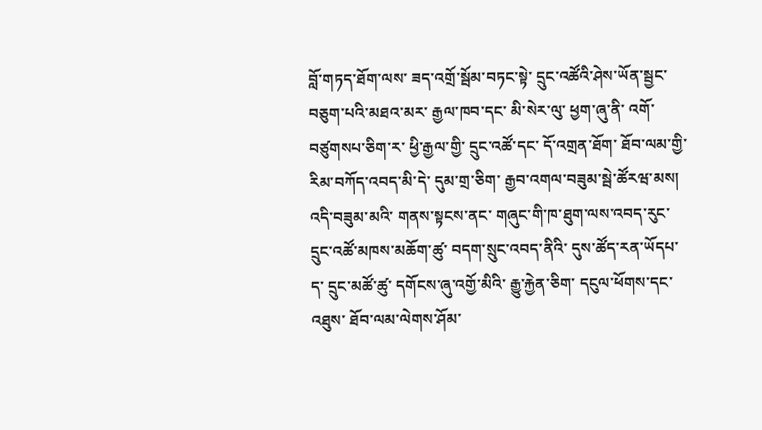བློ་གཏད་ཐོག་ལས་ ཟད་འགྲོ་སྦོམ་བཏང་སྟེ་ དྲུང་འཚོའི་ཤེས་ཡོན་སྦྱང་བཅུག་པའི་མཐའ་མར་ རྒྱལ་ཁབ་དང་ མི་སེར་ལུ་ ཕྱག་ཞུ་ནི་ འགོ་བཙུགསཔ་ཅིག་ར་ ཕྱི་རྒྱལ་གྱི་ དྲུང་འཚོ་དང་ དོ་འགྲན་ཐོག་ ཐོབ་ལམ་གྱི་ རིམ་བཀོད་འབད་མི་དེ་ དུམ་གྲ་ཅིག་ རྒྱབ་འགལ་བཟུམ་སྦེ་ཚོརཝ་མས།
འདི་བཟུམ་མའི་ གནས་སྟངས་ནང་ གཞུང་གི་ཁ་ཐུག་ལས་འབད་རུང་ དྲུང་འཚོ་མཁས་མཆོག་ཚུ་ བདག་སྲུང་འབད་ནིའི་ དུས་ཚོད་རན་ཡོདཔ་ད་ དྲུང་མཚོ་ཚུ་ དགོངས་ཞུ་འགྱོ་མིའི་ རྒྱུ་རྐྱེན་ཅིག་ དངུལ་ཕོགས་དང་ འཐུས་ ཐོབ་ལམ་ལེགས་ཤོམ་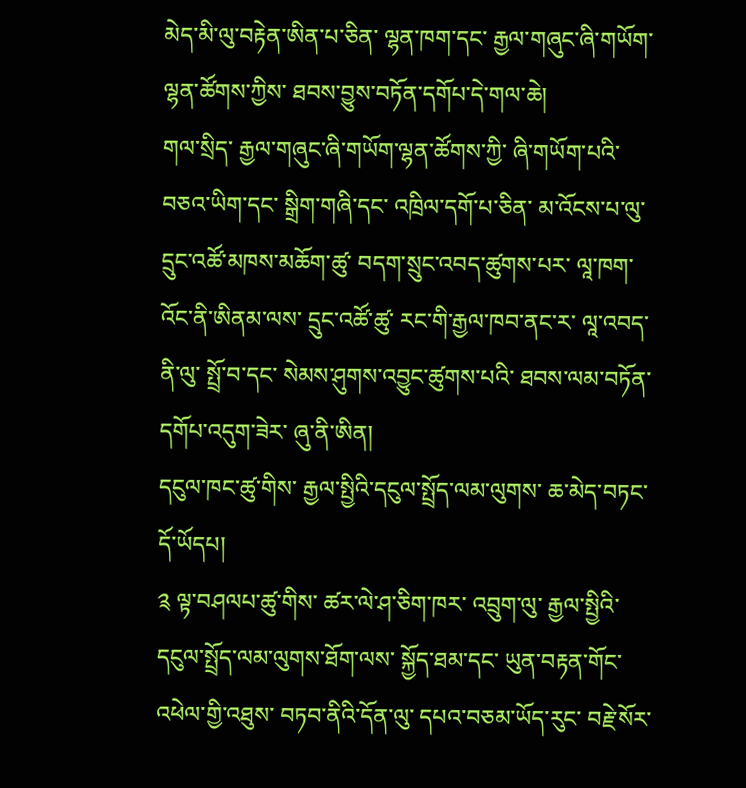མེད་མི་ལུ་བརྟེན་ཨིན་པ་ཅིན་ ལྷན་ཁག་དང་ རྒྱལ་གཞུང་ཞི་གཡོག་ལྷན་ཚོགས་ཀྱིས་ ཐབས་བྱུས་བཏོན་དགོཔ་དེ་གལ་ཆེ།
གལ་སྲིད་ རྒྱལ་གཞུང་ཞི་གཡོག་ལྷན་ཚོགས་ཀྱི་ ཞི་གཡོག་པའི་ བཅའ་ཡིག་དང་ སྒྲིག་གཞི་དང་ འཁྲིལ་དགོ་པ་ཅིན་ མ་འོངས་པ་ལུ་ དྲུང་འཚོ་མཁས་མཆོག་ཚུ་ བདག་སྲུང་འབད་ཚུགས་པར་ ལཱ་ཁག་འོང་ནི་ཨིནམ་ལས་ དྲུང་འཚོ་ཚུ་ རང་གི་རྒྱལ་ཁབ་ནང་ར་ ལཱ་འབད་ནི་ལུ་ སྤྲོ་བ་དང་ སེམས་ཤུགས་འབྱུང་ཚུགས་པའི་ ཐབས་ལམ་བཏོན་དགོཔ་འདུག་ཟེར་ ཞུ་ནི་ཨིན།
དངུལ་ཁང་ཚུ་གིས་ རྒྱལ་སྤྱིའི་དངུལ་སྤྲོད་ལམ་ལུགས་ ཆ་མེད་བཏང་དོ་ཡོདཔ།
༉ ལྟ་བཤལཔ་ཚུ་གིས་ ཚར་ལེ་ཤ་ཅིག་ཁར་ འབྲུག་ལུ་ རྒྱལ་སྤྱིའི་དངུལ་སྤྲོད་ལམ་ལུགས་ཐོག་ལས་ སྐྱོད་ཐམ་དང་ ཡུན་བརྟན་གོང་འཕེལ་གྱི་འཐུས་ བཏབ་ནིའི་དོན་ལུ་ དཔའ་བཅམ་ཡོད་རུང་ བརྗེ་སོར་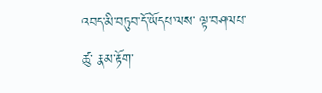འབད་མི་བཏུབ་དོ་ཡོདཔ་ལས་ ལྟ་བཤལཔ་ཚུ་ རྣམ་རྟོག་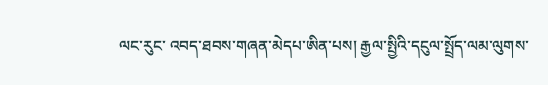ལང་རུང་ འབད་ཐབས་གཞན་མེདཔ་ཨིན་པས། རྒྱལ་སྤྱིའི་དངུལ་སྤྲོད་ལམ་ལུགས་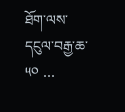ཐོག་ལས་ དངུལ་བརྒྱ་ཆ་༥༠ …